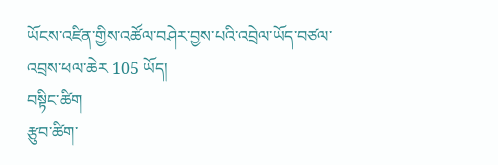ཡོངས་འཛིན་གྱིས་འཚོལ་བཤེར་བྱས་པའི་འབྲེལ་ཡོད་བཙལ་འབྲས་ཕལ་ཆེར 105 ཡོད།
བསྟིང་ཚིག
རྩུབ་ཚིག་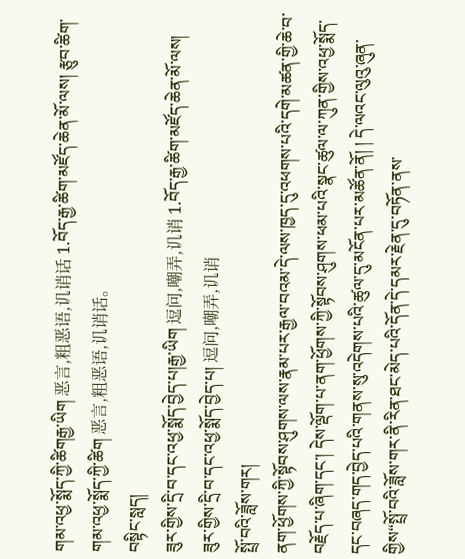གམ་འཕྱ་སྨོད་ཀྱི་ཚིགརྒྱ་ཡིག 恶言,粗恶语,讥诮话 1.བོད་རྒྱ་ཚིག་མཛོད་ཆེན་མོ་ལས། རྩུབ་ཚིག་གམ་འཕྱ་སྨོད་ཀྱི་ཚིག 恶言,粗恶语,讥诮话。
བསྟིང་སླད།
ཟུར་གྱིས་དྲི་བ་དང་འཕྱ་སྨོད་བྱེད་པ།རྒྱ་ཡིག 逗问,嘲弄,讥诮 1.བོད་རྒྱ་ཚིག་མཛོད་ཆེན་མོ་ལས། ཟུར་གྱིས་དྲི་བ་དང་འཕྱ་སྨོད་བྱེད་པ། 逗问,嘲弄,讥诮
སྤྲོ་བའི་ཟློས་གར།
ནག་ཕྱོགས་ཀྱི་སྟོབས་ཤུགས་ལས་རྣམ་པར་རྒྱལ་བའམ་དེ་ལས་ཁྱད་དུ་འཕགས་པའི་དགེ་མཚན་གྱི་ཆེ་བ་བརྗོད་པ་ཞིག་དང་། དེས་ལྡོག་པ་ནག་ཕྱོགས་ཀྱི་སྟོབས་ཤུགས་ཕམ་པའི་སྣང་ཚུལ་ལ་ཀུན་གྱིས་འཕྱ་སྨོད་དང་བཞད་གད་བྱེད་པའི་གནས་སུ་འདེགས་པའི་ཚུལ་དུ་མངོན་པར་མཚོན་ནོ། ། དེ་ལའང་ལུའུ་ཞུན་གྱིས“སྤྲོ་བའི་ཟློས་གར་ནི་རིན་ཐང་མེད་པའི་དོན་དེ་དམར་རྗེན་དུ་བཏོན་ནས་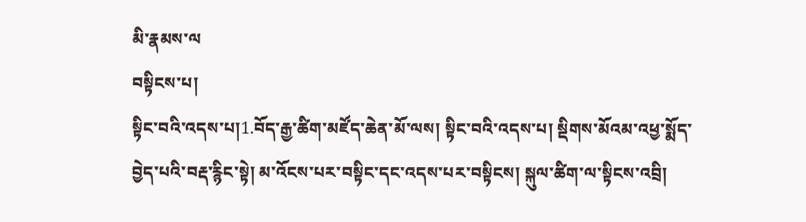མི་རྣམས་ལ
བསྟིངས་པ།
སྟིང་བའི་འདས་པ།1.བོད་རྒྱ་ཚིག་མཛོད་ཆེན་མོ་ལས། སྟིང་བའི་འདས་པ། སྡིགས་མོའམ་འཕྱ་སྨོད་བྱེད་པའི་བརྡ་རྙིང་སྟེ། མ་འོངས་པར་བསྟིང་དང་འདས་པར་བསྟིངས། སྐུལ་ཚིག་ལ་སྟིངས་འབྲི།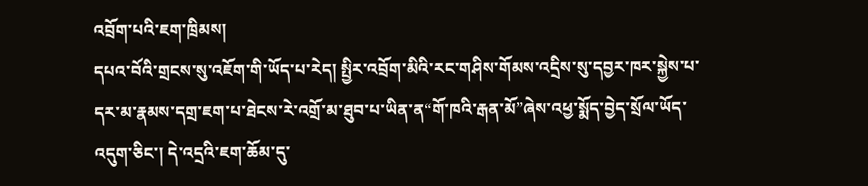འབྲོག་པའི་ཇག་ཁྲིམས།
དཔའ་བོའི་གྲངས་སུ་འཇོག་གི་ཡོད་པ་རེད། སྤྱིར་འབྲོག་མིའི་རང་གཤིས་གོམས་འདྲིས་སུ་དབྱར་ཁར་སྐྱེས་པ་དར་མ་རྣམས་དགྲ་ཇག་པ་ཐེངས་རེ་འགྲོ་མ་ཐུབ་པ་ཡིན་ན“གོ་ཁའི་རྒན་མོ”ཞེས་འཕྱ་སྨོད་བྱེད་སྲོལ་ཡོད་འདུག་ཅིང་། དེ་འདྲའི་ཇག་ཆོམ་དུ་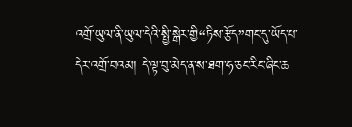འགྲོ་ཡུལ་ནི་ཡུལ་དེའི་སྤྱི་སྒེར་གྱི“ཏིས་རྩོད”གང་དུ་ཡོད་པ་དེར་འགྲོ་བའམ། དེ་ལྟ་བུ་མེད་ན་ས་ཐག་ཧ་ཅང་རིང་ཞིང་ཆ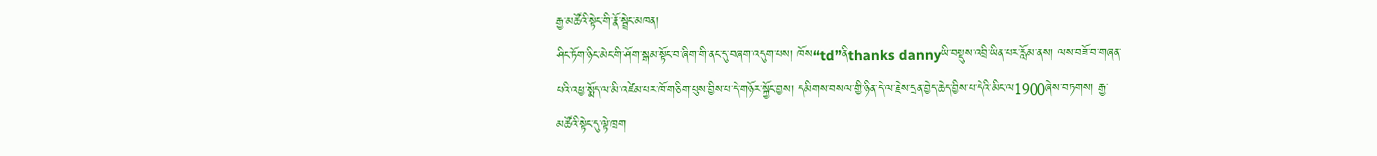རྒྱ་མཚོའི་སྟེང་གི་རྣོ་སྦྲེང་མཁན།
ཤིང་ཏོག་ཉིང་མེང་གི་ཤོག་སྒམ་སྟོང་བ་ཞིག་གི་ནང་དུ་བཞག་འདུག་པས། ཁོས“td”ནིthanks dannyཡི་བསྡུས་འབྲི་ཡིན་པར་རློམ་ནས། ལས་བཟོ་བ་གཞན་པའི་འཕྱ་སྨོད་ལ་མི་འཛེམ་པར་ཁོ་གཅིག་པུས་བྱིས་པ་དེ་གཉོར་སྐྱོང་བྱས། དམིགས་བསལ་གྱི་ཉིན་དེ་ལ་རྗེས་དྲན་བྱེད་ཆེད་བྱིས་པ་དེའི་མིང་ལ1900ཞེས་བཏགས། རྒྱ་མཚོའི་སྟེང་དུ་ལྟེ་ཁྲག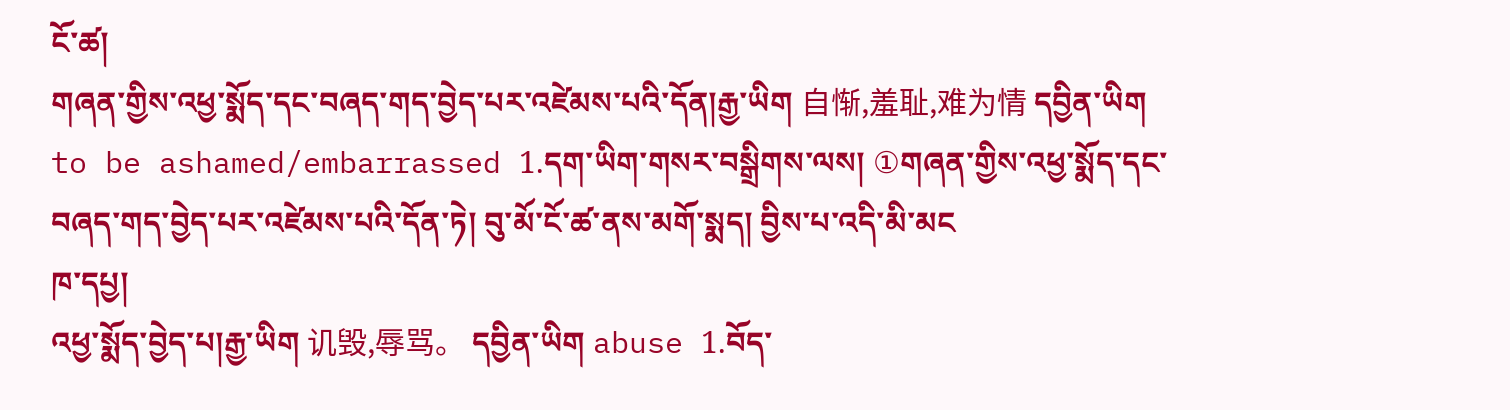ངོ་ཚ།
གཞན་གྱིས་འཕྱ་སྨོད་དང་བཞད་གད་བྱེད་པར་འཛེམས་པའི་དོན།རྒྱ་ཡིག 自惭,羞耻,难为情 དབྱིན་ཡིག to be ashamed/embarrassed 1.དག་ཡིག་གསར་བསྒྲིགས་ལས། ①གཞན་གྱིས་འཕྱ་སྨོད་དང་བཞད་གད་བྱེད་པར་འཛེམས་པའི་དོན་ཏེ། བུ་མོ་ངོ་ཚ་ནས་མགོ་སྨད། བྱིས་པ་འདི་མི་མང
ཁ་དཔྱ།
འཕྱ་སྨོད་བྱེད་པ།རྒྱ་ཡིག 讥毁,辱骂。 དབྱིན་ཡིག abuse 1.བོད་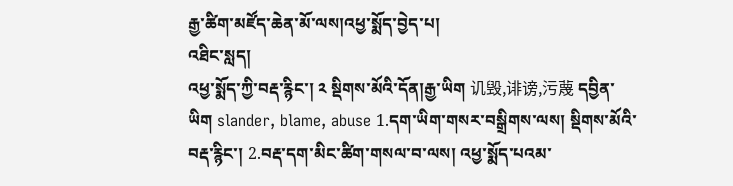རྒྱ་ཚིག་མཛོད་ཆེན་མོ་ལས།འཕྱ་སྨོད་བྱེད་པ།
འཐིང་སླད།
འཕྱ་སྨོད་ཀྱི་བརྡ་རྙིང་། ༢ སྡིགས་མོའི་དོན།རྒྱ་ཡིག 讥毁,诽谤,污蔑 དབྱིན་ཡིག slander, blame, abuse 1.དག་ཡིག་གསར་བསྒྲིགས་ལས། སྡིགས་མོའི་བརྡ་རྙིང་། 2.བརྡ་དག་མིང་ཚིག་གསལ་བ་ལས། འཕྱ་སྨོད་པའམ་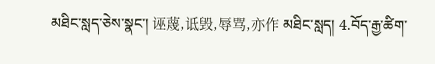མཐིང་སླད་ཅེས་སྣང་། 诬蔑,诋毁,辱骂,亦作 མཐིང་སླད། 4.བོད་རྒྱ་ཚིག་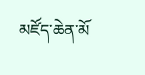མཛོད་ཆེན་མོ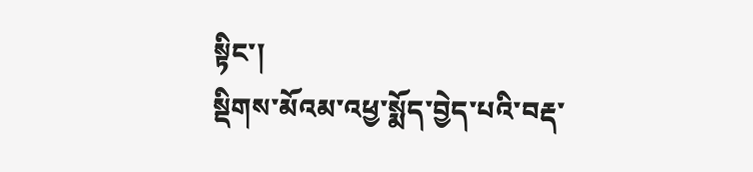སྟིང་།
སྡིགས་མོའམ་འཕྱ་སྨོད་བྱེད་པའི་བརྡ་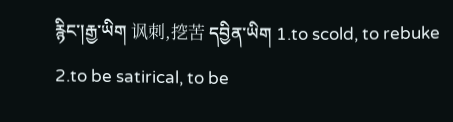རྙིང་།རྒྱ་ཡིག 讽刺,挖苦 དབྱིན་ཡིག 1.to scold, to rebuke 2.to be satirical, to be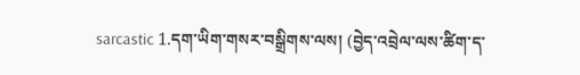sarcastic 1.དག་ཡིག་གསར་བསྒྲིགས་ལས། (བྱེད་འབྲེལ་ལས་ཚིག་ད་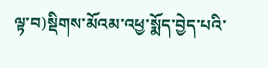ལྟ་བ)སྡིགས་མོའམ་འཕྱ་སྨོད་བྱེད་པའི་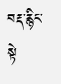བརྡ་རྙིང་སྟེ